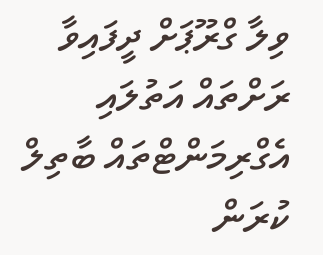ވިލާ ގްރޫޕަށް ދީފައިވާ ރަށްތައް އަތުލައި އެގްރިމަންޓްތައް ބާތިލް ކުރަން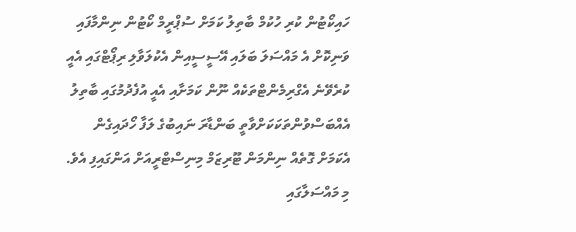ހައިކޯޓުން ކުރި ހުކުމް ބާތިލު ކަމަށް ސުޕްރީމް ކޯޓުން ނިންމާފައި ވަނިކޮށް އެ މައްސަލަ ބަލައި އޭސީސީއިން އެކުލަވާލި ރިޕޯޓްގައި އެއީ ކުރެވޭނެ އެގްރިމެންޓްތަކެއް ނޫން ކަމަށާއި އެއީ އުފެދުމުގައި ބާތިލު އެއްބަސްވުންތަކަކަށްވާތީ ބަންޑާރަ ނައިބުގެ ލަފާ ހޯދައިގެން އެކަމަށް ގޮތެއް ނިންމަން ޓޫރިޒަމް މިނިސްޓްރީއަށް އަންގައިފި އެވެ.
މި މައްސަލާގައި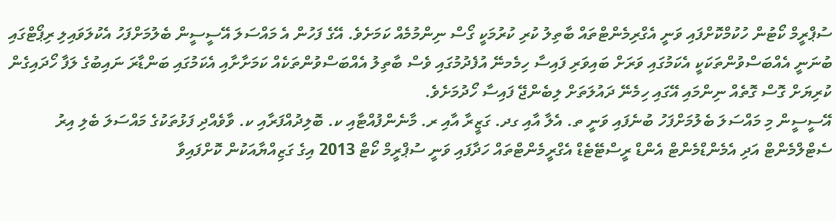ސުޕްރީމް ކޯޓުން ހުކުމްކޮށްފައި ވަނީ އެގްރިމެންޓްތައް ބާތިލު ކުރި ކުރުމަކީ ގޯސް ނިންމުމެއް ކަމަށެވެ. އޭގެ ފަހުން އެ މައްސަލަ އޭސީސީން ބެލުމަށްފަހު އެކުލަވައިލި ރިޕޯޓްގައި ބުނަނީ އެއްބަސްވުންތަކަކީ އެކަމުގައި ވަރަށް ބައިވަރި ފައިސާ ހިމެމނޭ އުފެދުމުގައި ވެސް ބާތިލު އެއްބަސްވުންތަކެއް ކަމަށާށާއި އެކަމުގައި ބަންޑާރަ ނައިބުގެ ލަފާ ހޯދައިގެން ކުރިޔަށް ގޮސް ގޮތެއް ނިންމައި އޭގައި ހިމެނޭ ދައުލަތަށް ލިބެންޖޭ ފައިސާ ހޯދުމަށެވެ.
އޭސީސީން މި މައްސަލަ ބެލުމަށްފަހު ބުނެފައި ވަނީ ތ. އެލާ އާއި ގދ. ގަޒީރާ އާއި ރ. މާނެންފުއްޓާއި ކ. ބޮލިދުއްފަރާއި ކ. ވާވެއްދި ފަޅުތަކުގެ މައްސަލަ ބެލި އިރު ސެޓްލްމެންޓް އަދި އެމެންޑްމެންޓް އެންޑް ރީސްޓޭޓެޑް އެގްރީމެންޓްތައް ހަދާފައި ވަނީ ސުޕްރީމް ކޯޓް 2013 އިގެ ގަޒިއްޔާއަކުން ކޮށްފައިވާ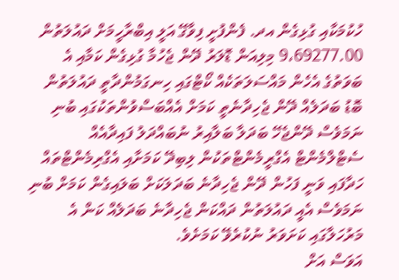ހުކުމަކާއި ގުޅިގެން އދ. ފެންފުށީ ފިވާގޭ އަލީ އިބްރާހީމަށް ދައުލަތުން 9،69277.00 މިލިއަން ޑޮލަރު ދޭން ޖެހުމާ ގުޅިގެން ކަމާއި އެ ބަވަތުގެ އެހެން މައްސަލަތަކެއް ކޯޓްގައި ހިނގަމުންދާތީ ދައުލަތުން ބޮޑު ބަދަލެއް ދޭން ޖެހިދާނެތީ ކަމަށް އެއްބަސްވުންތަކުގައި ބުނި ނަމަވެސް ދޭންޖެހޭ ބަދަލާ ބަލާއިރު ނުބައްދަލު ފައިދާއެއް ސެޓްލްމެންޓް އެގްރީމެންޓްތަކުން ލިބިދޭ ކަމަށާއި އެގްރިމެންޓްތައް ހަދާފައި ވަނީ ފަހުން ދޭން ޖެހިދާނެ ބަދަލަކަށް ބަލައިގެން ކަމަށް ބުނި ނަމަވެސް އެއީ ދައުލަތުން ދައްކަން ޖެހިދާނެ ބަދަލެއް ކަން އެ މަރުހަލާގައި ކަށަވަރު ނުކުރެވޭ ކަމަށެވެ.
އަވަސް އަށް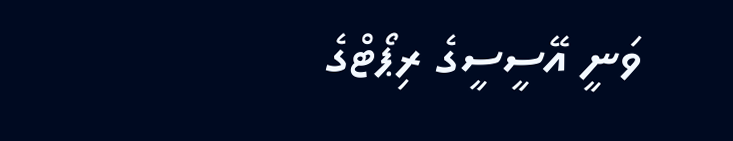ވަނީ އޭސީސީގެ ރިޕޯޓްގެ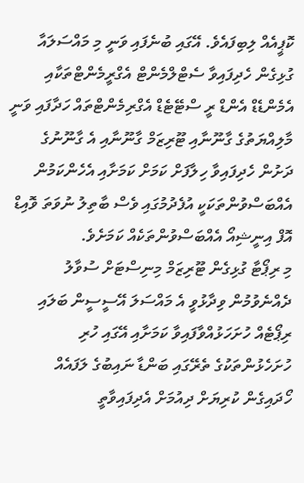ކޮޕީއެއް ލިބިފައެވެ. އޭގައި ބުނެފައި ވަނީ މި މައްސަލައާ ގުޅިގެން ހެދިފައިވާ ސެޓްލްމެންޓް އެގްރީމެންޓްތަކާއި އެމެންޑެޑް އެންޑް ރީ ސްޓޭޓެޑް އެގްރިމެންޓްތައް ހަދާފައި ވަނީ މާލިއްޔަތުގެ ގާނޫނާއި ޓޫރިޒަމް ގާނޫނާއި އެ ގާނޫނުގެ ދަށުން ހެދިފައިވާ ހިލާފަށް ކަމަށް ކަމަށާއި އެހެންކަމުން އެއްބަސްވުންތަކަކީ އުފެދުމުގައި ވެސް ބާތިލު ނުވަތަ ވޮއިޑް އޮފް އިނީޝިއޯ އެއްބަސްވުންތަކެއް ކަމަށެވެ.
މި ރިޕޯޓާ ގުޅިގެން ޓޫރިޒަމް މިނިސްޓަށް ސުވާލު ދެއްނެވުމުން ވިދާޅުވީ އެ މައްސަލަ އޭސީސީން ބަލައި ރިޕޯޓެއް ހުށަހަޅުއްވާފައިވާ ކަމަށާއި އޭގައި ހުރި ހުށަހެޅުންތަކުގެ ތެރޭގައި ބަންޑާ ނައިބުގެ ލަފައެއް ހޯދައިގެން ކުރިޔަށް ދިއުމަށް އެދިފައިވާތީ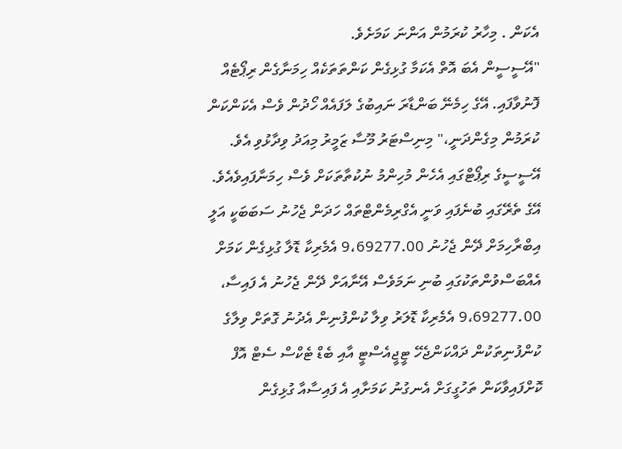އެކަން . މިހާރު ކުރަމުން އަންނަ ކަމަށެވެ.
"އޭސީސީން އެބަ އޮތް އެކަމާ ގުޅިގެން ކަންތަތަކެއް ހިމަނާގެން ރިޕޯޓެއް ފޮނުވާފައި. އޭގެ ހިމެނޭ ބަންޑާރަ ނައިބުގެ ލަފައެއް ހޯދުން ވެސް އެކަންކަން ކުރަމުން މިގެންދަނީ،" މިނިސްޓަރު މޫސާ ޒަމީރު މިއަދު ވިދާޅުވި އެވެ.
އޭސީސީގެ ރިޕޯޓްގައި އެހެން މުހިންމު ނުކުތާތަކަށް ވެސް ހިމަނާފައިވެއެވެ. އޭގެ ތެރޭގައި ބުނެފައި ވަނީ އެގްރިމެންޓްތައް ހަދަން ޖެހުނު ސަބަބަކީ އަލީ އިބްރާހިމަށް ދޭން ޖެހުނު 9،69277.00 އެމެރިކާ ޑޮލާ ގުޅިގެން ކަމަށް އެއްބަސްވުންތަކުގައި ބުނި ނަމަވެސް އޭނާއަށް ދޭން ޖެހުނު އެ ފައިސާ، 9،69277.00 އެމެރިކާ ޑޮލަރު ވިލާ ކުންފުނިން އެދުނު ގޮތަށް ވިލާގެ ކުންފުނިތަކުން ދައްކަންޖެހޭ ޓީޖީއެސްޓީ އާއި ބެޑް ޓެކްސް ސެޓް އޮފް ކޮށްފައިވާކަން ތަހުގީގަށް އެނގުނު ކަމަށާއި އެ ފައިސާއާ ގުޅިގެން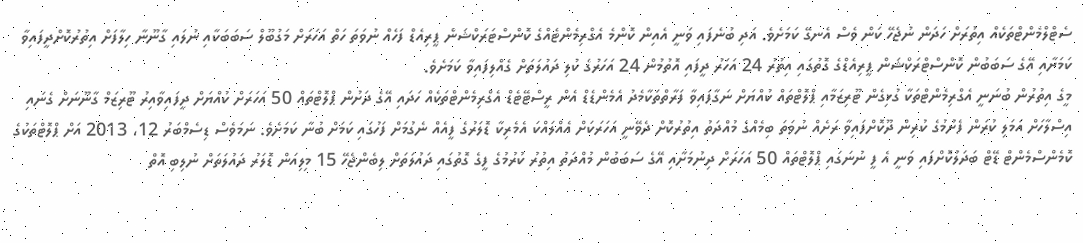ސެޓްލްމެންޓްތަކެއް އިތުރަށް ހަދަން ނުޖެހޭ ކަން ވެސް އެނގޭ ކަމަށެވެ. އަދި ބުނެފައި ވަނީ އެއިން ކޮންމެ އެގްރިމެންޓެއްގެ ކޮންސްޓަރަކްޝަން ޕީރިއެޑް ފަހެއް ނުވަތަ ހަތް އަހަރަށް މަގުބޫލް ސަބަބަކާއި ނުލައި ގާނޫނާ ހިލާފަށް އިތުރުކޮށްދީފައިވާ ކަމަށާއި އޭގެ ސަބަބުން ކޮންސްޓްރަކްޝަން ޕީރިއެޑްގެ ގޮތުގައި އިތުރު 24 އަހަރު ދީފައި އޮތުމުން 24 އަހަރުގެ ކުލި ދައުލަތަށް ގެއްލިފައިވާ ކަމަށެވެ.
މީގެ އިތުރުން ބުނަނީ އެގްރިމެންޓްތަކާ ގުޅިގެން ޓޫރިޒަމާއި ޕްލޮޓްތައް ކުއްޔަށް ނަގާފައިވާ ފަރާތްތަކާމެދު އެމެންޑެޑް އެން ރީސްޓޭޓެޑް އެގްރިމެންޓްތަކެއް ހަދައި އޭގެ ދަށުން ޕްލޮޓްތައް 50 އަހަރަށް ކުއްޔަށް ދީފައިވާއިރު ޓޫރިޒަމް ގާނޫނަށް ގެނައި އިސްލާހަށް އަމަލި ކުރަން ފެށުމުގެ ކުރިން ދޫކޮށްފައިވާ ރަށެއް ނުވަތަ ބިމެއްގެ މުއްދަތު އިތުރުކޮށް ދެވޭނީ އަހަރަކަށް އެއްލައްކަ އެމެރިކާ ޑޮލަރުގެ ފީއެއް ނެގުމަށް ފަހުގައި ކަމަށް ބުނާ ކަމަށެވެ. ނަމަވެސް ޑިސެމްބަރު 12، 2013 އަށް ޕްލޮޓްތަކުގެ ކޮމެންސްމެންޓް ޑޭޓް ބަދަލުކޮށްފައި ވަނީ އެ ފީ ނުނަގައި ޕްލޮޓްތައް 50 އަހަރަށް ދިނުމަށާއި އޭގެ ސަބަބުން މުއްދަތު އިތުރު ކުރުމުގެ ފީގެ ގޮތުގައި ދައުލަތަށް ލިބެންޖެހޭ 15 މިލިއަން ޑޮލަރު ދައުލަތަށް ނުލިބި އޮތް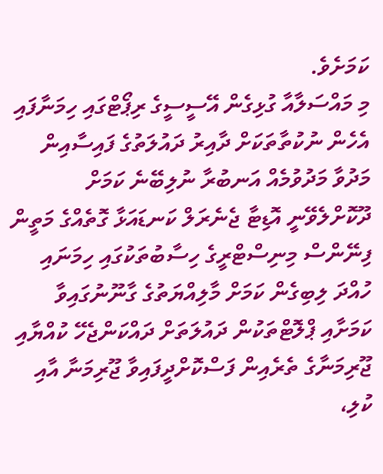ކަމަށެވެ.
މި މައްސަލާއާ ގުޅިގެން އޭސީސީގެ ރިޕޯޓްގައި ހިމަނާފައި އެހެން ނުކުތާތަކަށް ދާއިރު ދައުލަތުގެ ފައިސާއިން މަދުވާ މަދުވުމެއް އަނބުރާ ނުލިބޭނެ ކަމަށް ދޫކޮށްލެވޭނީ އޮޑިޓާ ޖެނެރަލް ކަނޑައަޅާ ގޮތެއްގެ މަތީން ފިނޭންސް މިނިސްޓްރީގެ ހިސާބުތަކުގައި ހިމަނައި ހުއްދަ ލިބިގެން ކަމަށް މާލިއްޔަތުގެ ގާނޫނުގައިވާ ކަމަށާއި ޕްލޮޓްތަކުން ދައުލަތަށް ދައްކަންޖެހޭ ކުއްޔާއި ޖޫރިމަނާގެ ތެރެއިން ފަސްކޮށްދީފައިވާ ޖޫރިމަނާ އާއި ކުލި،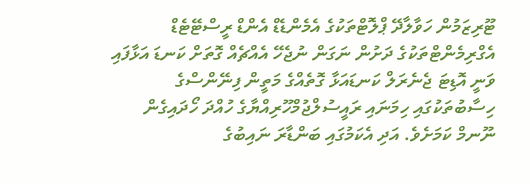ޓޫރިޒަމުން ހަވާލާދޭ ޕްލޮޓްތަކުގެ އެމެންޑެޑް އެންޑް ރީސްޓޭޓެޑް އެގްރިމެންޓްތަކުގެ ދަށުން ނަގަން ނުޖެހޭ އެއްޗެއް ގޮތަށް ކަނޑަ އަޅާފައި ވަނީ އޮޑިޓަ ޖެނެރަލް ކަނޑައަޅާ ގޮތެއްގެ މަތީން ފިނޭންސްގެ ހިސާބުތަކުގައި ހިމަނައި ރައީސުލްޖުމްހޫރިއްޔާގެ ހުއްދަ ހޯދައިގެން ނޫނމް ކަމަށެވެ. އަދި އެކަމުގައި ބަންޑާރަ ނައިބުގެ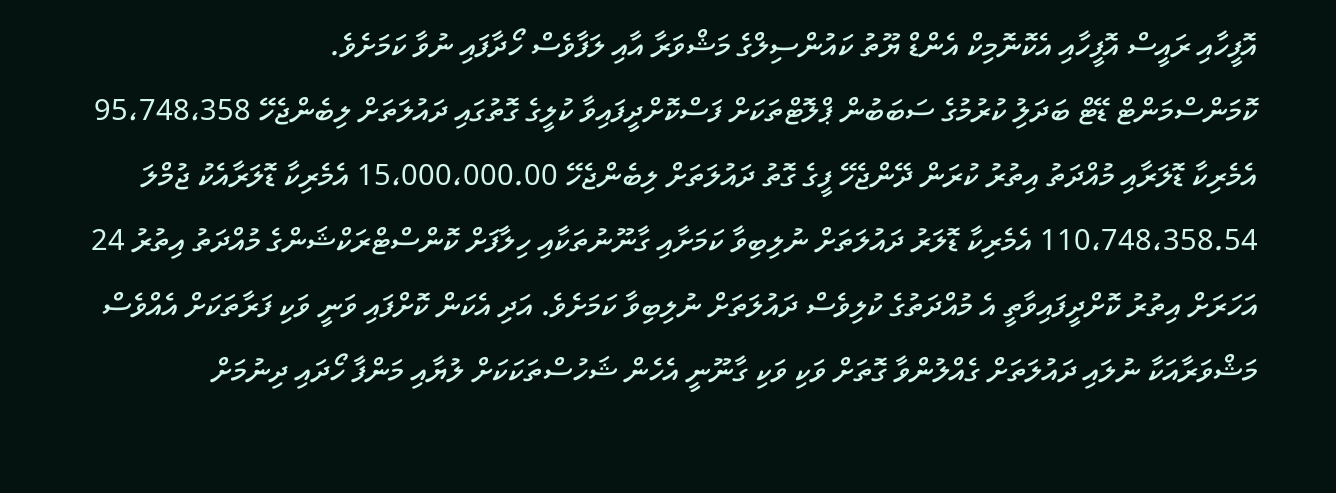އޮފީހާއި ރައީސް އޮފީހާއި އެކޮނޮމިކް އެންޑް ޔޫތު ކައުންސިލްގެ މަޝްވަރާ އާއި ލަފާވެސް ހޯދާފައި ނުވާ ކަމަށެވެ.
ކޮމަންސްމަންޓް ޑޭޓް ބަދަލިު ކުރުމުގެ ސަބަބުން ޕްލޮޓްތަކަށް ފަސްކޮށްދީފައިވާ ކުލީގެ ގޮތުގައި ދައުލަތަށް ލިބެންޖެހޭ 95،748،358 އެމެރިކާ ޑޮލަރާއި މުއްދަތު އިތުރު ކުރަން ދޭންޖެހޭ ފީގެ ގޮތު ދައުލަތަށް ލިބެންޖެހޭ 15،000،000.00 އެމެރިކާ ޑޮލަރާއެކު ޖުމްލަ 110،748،358.54 އެމެރިކާ ޑޮލަރު ދައުލަތަށް ނުލިބިވާ ކަމަށާއި ގާނޫނުތަކާއި ހިލާފަށް ކޮންސްޓްރަކްޝަންގެ މުއްދަތު އިތުރު 24 އަހަރަށް އިތުރު ކޮށްދީފައިވާތީ އެ މުއްދަތުގެ ކުލިވެސް ދައުލަތަށް ނުލިބިވާ ކަމަށެވެ. އަދި އެކަން ކޮށްފައި ވަނީ ވަކި ފަރާތަކަށް އެއްވެސް މަޝްވަރާއަކާ ނުލައި ދައުލަތަށް ގެއްލުންވާ ގޮތަށް ވަކި ވަކި ގާނޫނީ އެހެން ޝަހުސްތަކަކަށް ލުޔާއި މަންފާ ހޯދައި ދިނުމަށް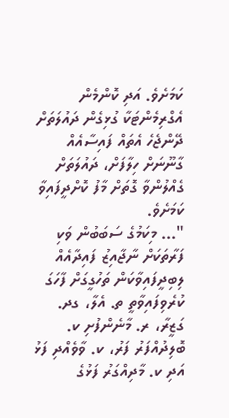ކަމަށެވެ. އަދި ކޮންމެން އެގްރިމެންޓަކާ ގުޅިގެން ދައުލަތަށް ދޭންޖެހެ އެތައް ފައިސާއެއް ގާނޫނަށް ހިލާފަށް، ދައުލަތަށް ގެއްލުންވާ ގޮތަށް މާފު ކޮށްދީފައިވާ ކަމަށެވެ.
"... މިކަމުގެ ސަބަބުން ވަކި ފަރާތަކަށް ނާޖާއިޒު ފައިދާއެއް ލިބިދީފައިވާކަން ތަހުގީގަށް ފާހަގަ ކުރެވިފައިވާތީ ތ. އެލާ، ގދ. ގަޒީރާ، ރ. މާނެންފުށި ކ. ބޮލިދުއްފަރު ފަރު، ކ. ވާވެއްދި ފަޅު އަދި ކ. މާދިއްގަރު ފަޅުގެ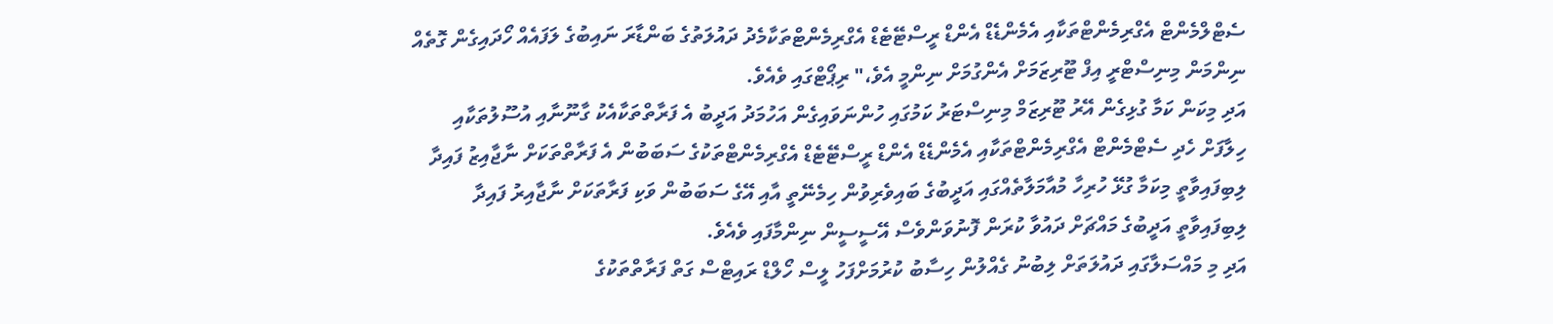ސެޓްލްމެންޓް އެގްރިމެންޓްތަކާއި އެމެންޑެޑް އެންޑް ރީސްޓޭޓެޑް އެގްރިމެންޓްތަކާމެދު ދައުލަތުގެ ބަންޑާރަ ނައިބުގެ ލަފައެއް ހޯދައިގެން ގޮތެއް ނިންމަން މިނިސްޓްރީ އިފް ޓޫރިޒަމަށް އެންގުމަށް ނިންމީ އެވެ،" ރިޕޯޓްގައި ވެއެވެ.
އަދި މިކަން ކަމާ ގުޅިގެން އޭރު ޓޫރިޒަމް މިނިސްޓަރު ކަމުގައި ހުންނަވައިގެން އަހުމަދު އަދީބު އެ ފަރާތްތަކާއެކު ގާނޫނާއި އުސޫލުތަކާއި ހިލާފަށް ހެދި ސެޓްމެންޓް އެގްރިމެންޓްތަކާއި އެމެންޑެޑް އެންޑް ރީސްޓޭޓެޑް އެގްރިމެންޓްތަކުގެ ސަބަބުން އެ ފަރާތްތަކަށް ނާޖާއިޒު ފައިދާ ލިބިފައިވާތީ މިކަމާ ގުޅޭ ހުރިހާ މުއާމަލާތެއްގައި އަދީބުގެ ބައިވެރިވުން ހިމެނޭތީ އާއި އޭގެ ސަބަބުން ވަކި ފަރާތަކަށް ނާޖާއިރު ފައިދާ ލިބިފައިވާތީ އަދީބުގެ މައްޗަށް ދައުވާ ކުރަން ފޮނުވަންވެސް އޭސީސީން ނިންމާފައި ވެއެވެ.
އަދި މި މައްސަލާގައި ދައުލަތަށް ލިބުނު ގެއްލުން ހިސާބު ކުރުމަށްފަހު ލީސް ހޯލްޑް ރައިޓްސް ގަތް ފަރާތްތަކުގެ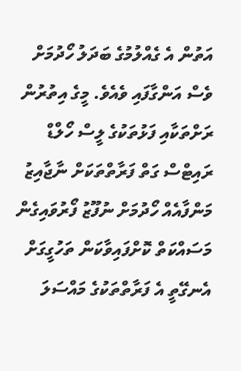އަތުން އެ ގެއްލުމުގެ ބަދަލު ހޯދުމަށް ވެސް އަންގާފައި ވެއެވެ. މީގެ އިތުރުން ރަށްތަކާއި ފަޅުތަކުގެ ލީސް ހޯލްޑް ރައިޓްސް ގަތް ފަރާތްތަކަށް ނާޖާއިޒު މަންފާއެއް ހޯދުމަށް ނުފޫޒު ފޯރުވައިގެން މަސައްކަތް ކޮށްފައިވާކަން ތަހުގީގަށް އެނގޭތީ އެ ފަރާތްތަކުގެ މައްސަލަ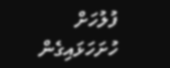ފުލުހަށް ހުށަހަޅައިގެން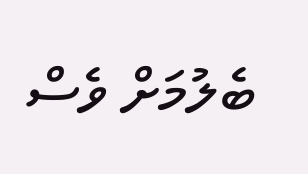ބެލުމަށް ވެސް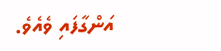އަންގާފައި ވެއެވެ.